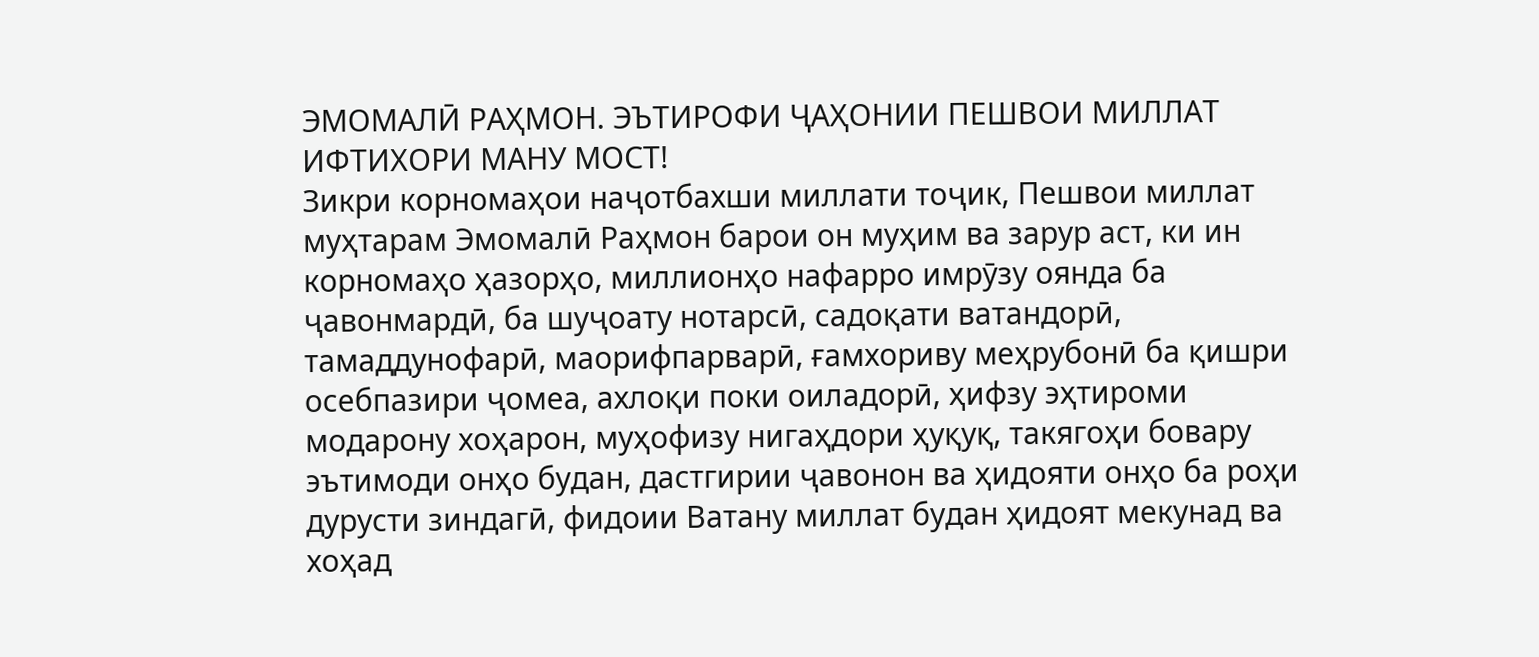ЭМОМАЛӢ РАҲМОН. ЭЪТИРОФИ ҶАҲОНИИ ПЕШВОИ МИЛЛАТ ИФТИХОРИ МАНУ МОСТ!
Зикри корномаҳои наҷотбахши миллати тоҷик, Пешвои миллат муҳтарам Эмомалӣ Раҳмон барои он муҳим ва зарур аст, ки ин корномаҳо ҳазорҳо, миллионҳо нафарро имрӯзу оянда ба ҷавонмардӣ, ба шуҷоату нотарсӣ, садоқати ватандорӣ, тамаддунофарӣ, маорифпарварӣ, ғамхориву меҳрубонӣ ба қишри осебпазири ҷомеа, ахлоқи поки оиладорӣ, ҳифзу эҳтироми модарону хоҳарон, муҳофизу нигаҳдори ҳуқуқ, такягоҳи бовару эътимоди онҳо будан, дастгирии ҷавонон ва ҳидояти онҳо ба роҳи дурусти зиндагӣ, фидоии Ватану миллат будан ҳидоят мекунад ва хоҳад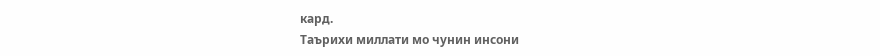кард.
Таърихи миллати мо чунин инсони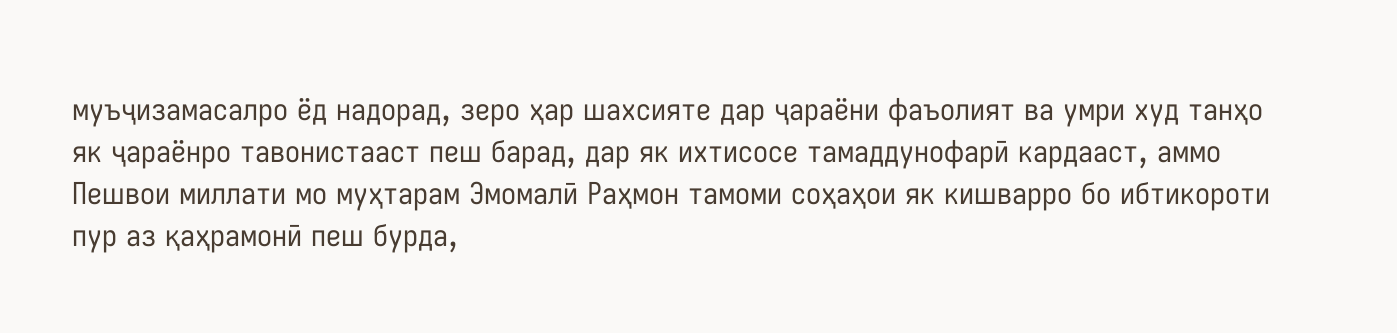муъҷизамасалро ёд надорад, зеро ҳар шахсияте дар ҷараёни фаъолият ва умри худ танҳо як ҷараёнро тавонистааст пеш барад, дар як ихтисосе тамаддунофарӣ кардааст, аммо Пешвои миллати мо муҳтарам Эмомалӣ Раҳмон тамоми соҳаҳои як кишварро бо ибтикороти пур аз қаҳрамонӣ пеш бурда,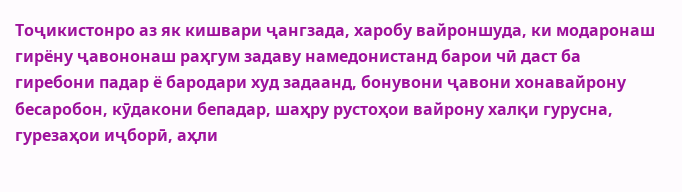Тоҷикистонро аз як кишвари ҷангзада, харобу вайроншуда, ки модаронаш гирёну ҷавононаш раҳгум задаву намедонистанд барои чӣ даст ба гиребони падар ё бародари худ задаанд, бонувони ҷавони хонавайрону бесаробон, кӯдакони бепадар, шаҳру рустоҳои вайрону халқи гурусна, гурезаҳои иҷборӣ, аҳли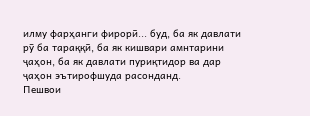илму фарҳанги фирорӣ... буд, ба як давлати рӯ ба тараққӣ, ба як кишвари амнтарини ҷаҳон, ба як давлати пуриқтидор ва дар ҷаҳон эътирофшуда расонданд.
Пешвои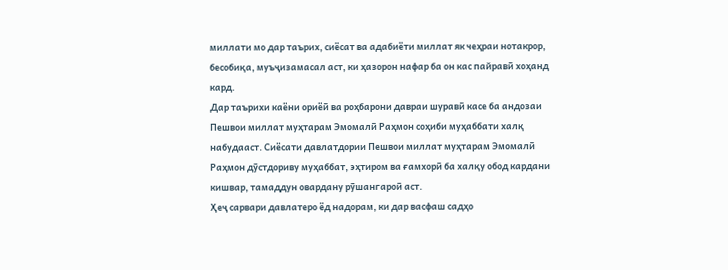миллати мо дар таърих, сиёсат ва адабиёти миллат як чеҳраи нотакрор, бесобиқа, муъҷизамасал аст, ки ҳазорон нафар ба он кас пайравӣ хоҳанд кард.
Дар таърихи каёни ориёӣ ва роҳбарони давраи шуравӣ касе ба андозаи Пешвои миллат муҳтарам Эмомалӣ Раҳмон соҳиби муҳаббати халқ набудааст. Сиёсати давлатдории Пешвои миллат муҳтарам Эмомалӣ Раҳмон дӯстдориву муҳаббат, эҳтиром ва ғамхорӣ ба халқу обод кардани кишвар, тамаддун овардану рӯшангароӣ аст.
Ҳеҷ сарвари давлатеро ёд надорам, ки дар васфаш садҳо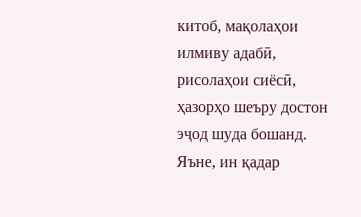китоб, мақолаҳои илмиву адабӣ, рисолаҳои сиёсӣ, ҳазорҳо шеъру достон эҷод шуда бошанд.
Яъне, ин қадар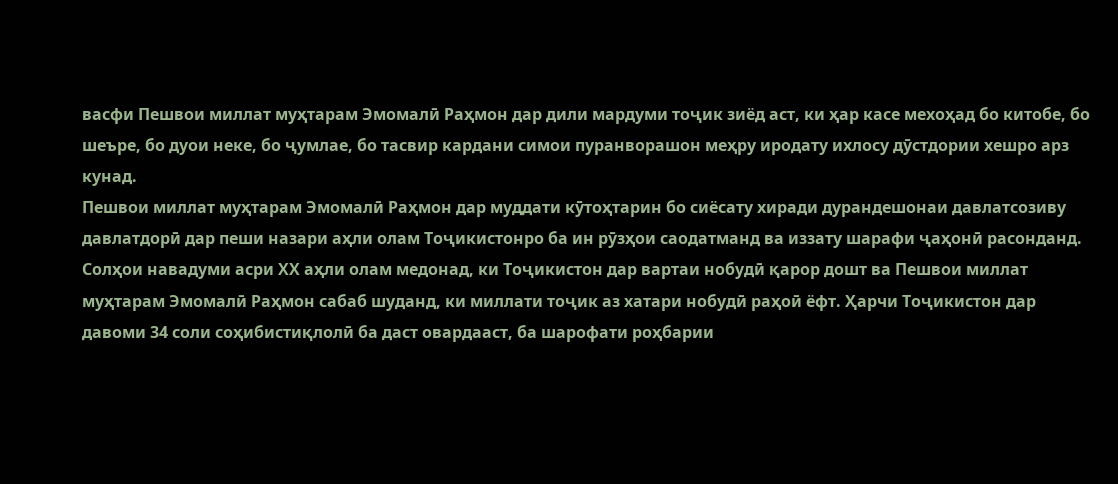васфи Пешвои миллат муҳтарам Эмомалӣ Раҳмон дар дили мардуми тоҷик зиёд аст, ки ҳар касе мехоҳад бо китобе, бо шеъре, бо дуои неке, бо ҷумлае, бо тасвир кардани симои пуранворашон меҳру иродату ихлосу дӯстдории хешро арз кунад.
Пешвои миллат муҳтарам Эмомалӣ Раҳмон дар муддати кӯтоҳтарин бо сиёсату хиради дурандешонаи давлатсозиву давлатдорӣ дар пеши назари аҳли олам Тоҷикистонро ба ин рӯзҳои саодатманд ва иззату шарафи ҷаҳонӣ расонданд.
Солҳои навадуми асри ХХ аҳли олам медонад, ки Тоҷикистон дар вартаи нобудӣ қарор дошт ва Пешвои миллат муҳтарам Эмомалӣ Раҳмон сабаб шуданд, ки миллати тоҷик аз хатари нобудӣ раҳоӣ ёфт. Ҳарчи Тоҷикистон дар давоми 34 соли соҳибистиқлолӣ ба даст овардааст, ба шарофати роҳбарии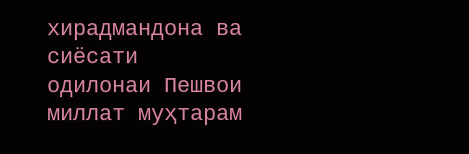хирадмандона ва сиёсати одилонаи Пешвои миллат муҳтарам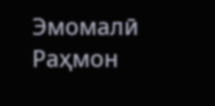Эмомалӣ Раҳмон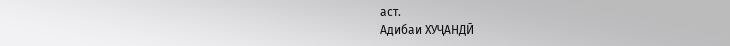аст.
Адибаи ХУҶАНДӢ